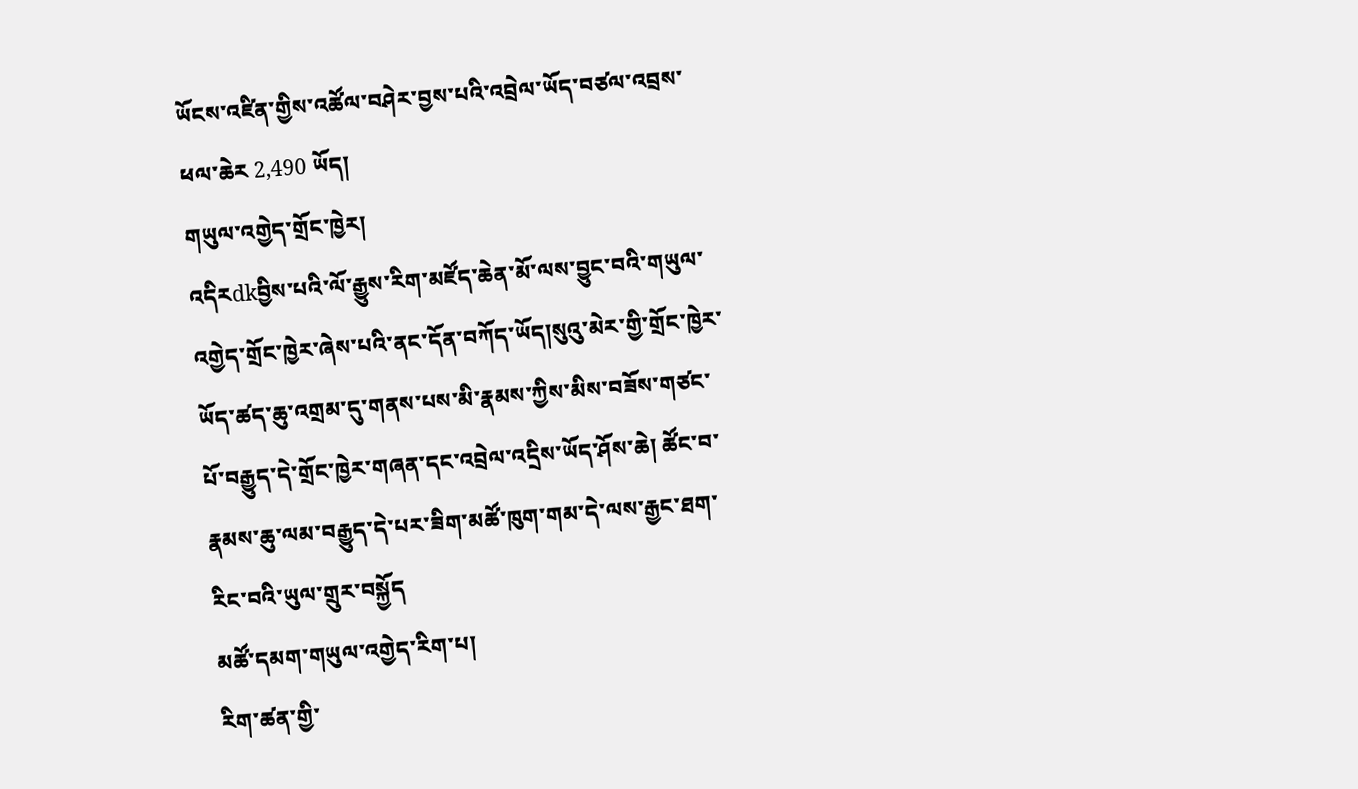ཡོངས་འཛིན་གྱིས་འཚོལ་བཤེར་བྱས་པའི་འབྲེལ་ཡོད་བཙལ་འབྲས་ཕལ་ཆེར 2,490 ཡོད།
གཡུལ་འགྱེད་གྲོང་ཁྱེར།
འདིརdkབྱིས་པའི་ལོ་རྒྱུས་རིག་མཛོད་ཆེན་མོ་ལས་བྱུང་བའི་གཡུལ་འགྱེད་གྲོང་ཁྱེར་ཞེས་པའི་ནང་དོན་བཀོད་ཡོད།སུའུ་མེར་གྱི་གྲོང་ཁྱེར་ཡོད་ཚད་ཆུ་འགྲམ་དུ་གནས་པས་མི་རྣམས་ཀྱིས་མིས་བཟོས་གཙང་པོ་བརྒྱུད་དེ་གྲོང་ཁྱེར་གཞན་དང་འབྲེལ་འདྲིས་ཡོད་ཤོས་ཆེ། ཚོང་བ་རྣམས་ཆུ་ལམ་བརྒྱུད་དེ་པར་ཟིག་མཚོ་ཁུག་གམ་དེ་ལས་རྒྱང་ཐག་རིང་བའི་ཡུལ་གྲུར་བསྐྱོད
མཚོ་དམག་གཡུལ་འགྱེད་རིག་པ།
རིག་ཚན་གྱི་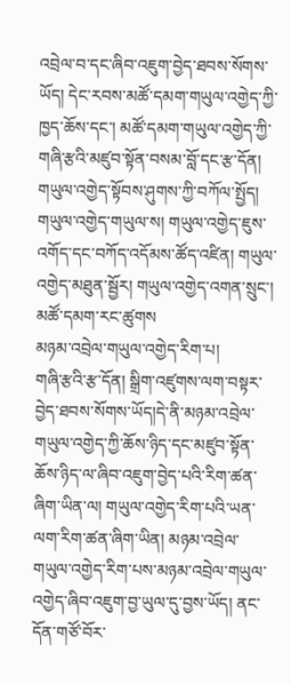འབྲེལ་བ་དང་ཞིབ་འཇུག་བྱེད་ཐབས་སོགས་ཡོད། དེང་རབས་མཚོ་དམག་གཡུལ་འགྱེད་ཀྱི་ཁྱད་ཆོས་དང་། མཚོ་དམག་གཡུལ་འགྱེད་ཀྱི་གཞི་རྩའི་མཛུབ་སྟོན་བསམ་བློ་དང་རྩ་དོན། གཡུལ་འགྱེད་སྟོབས་ཤུགས་ཀྱི་བཀོལ་སྤྱོད། གཡུལ་འགྱེད་གཡུལ་ས། གཡུལ་འགྱེད་ཇུས་འགོད་དང་བཀོད་འདོམས་ཚོད་འཛིན། གཡུལ་འགྱེད་མཐུན་སྦྱོར། གཡུལ་འགྱེད་འགན་སྲུང་། མཚོ་དམག་རང་ཚུགས
མཉམ་འབྲེལ་གཡུལ་འགྱེད་རིག་པ།
གཞི་རྩའི་རྩ་དོན། སྒྲིག་འཛུགས་ལག་བསྟར་བྱེད་ཐབས་སོགས་ཡོད།དེ་ནི་མཉམ་འབྲེལ་གཡུལ་འགྱེད་ཀྱི་ཆོས་ཉིད་དང་མཛུབ་སྟོན་ཆོས་ཉིད་ལ་ཞིབ་འཇུག་བྱེད་པའི་རིག་ཚན་ཞིག་ཡིན་ལ། གཡུལ་འགྱེད་རིག་པའི་ཡན་ལག་རིག་ཚན་ཞིག་ཡིན། མཉམ་འབྲེལ་གཡུལ་འགྱེད་རིག་པས་མཉམ་འབྲེལ་གཡུལ་འགྱེད་ཞིབ་འཇུག་བྱ་ཡུལ་དུ་བྱས་ཡོད། ནང་དོན་གཙོ་བོར་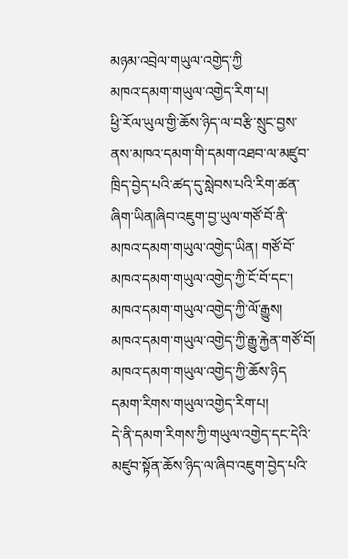མཉམ་འབྲེལ་གཡུལ་འགྱེད་ཀྱི
མཁའ་དམག་གཡུལ་འགྱེད་རིག་པ།
ཕྱི་རོལ་ཡུལ་གྱི་ཆོས་ཉིད་ལ་བརྩི་སྲུང་བྱས་ནས་མཁའ་དམག་གི་དམག་འཐབ་ལ་མཛུབ་ཁྲིད་བྱེད་པའི་ཚད་དུ་སླེབས་པའི་རིག་ཚན་ཞིག་ཡིན།ཞིབ་འཇུག་བྱ་ཡུལ་གཙོ་བོ་ནི་མཁའ་དམག་གཡུལ་འགྱེད་ཡིན། གཙོ་བོ་མཁའ་དམག་གཡུལ་འགྱེད་ཀྱི་ངོ་བོ་དང་། མཁའ་དམག་གཡུལ་འགྱེད་ཀྱི་ལོ་རྒྱུས། མཁའ་དམག་གཡུལ་འགྱེད་ཀྱི་རྒྱུ་རྐྱེན་གཙོ་བོ། མཁའ་དམག་གཡུལ་འགྱེད་ཀྱི་ཆོས་ཉིད
དམག་རིགས་གཡུལ་འགྱེད་རིག་པ།
དེ་ནི་དམག་རིགས་ཀྱི་གཡུལ་འགྱེད་དང་དེའི་མཛུབ་སྟོན་ཆོས་ཉིད་ལ་ཞིབ་འཇུག་བྱེད་པའི་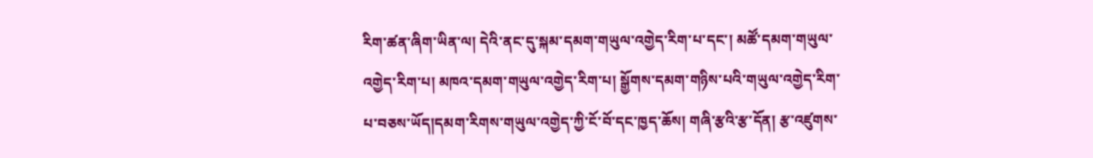རིག་ཚན་ཞིག་ཡིན་ལ། དེའི་ནང་དུ་སྐམ་དམག་གཡུལ་འགྱེད་རིག་པ་དང་། མཚོ་དམག་གཡུལ་འགྱེད་རིག་པ། མཁའ་དམག་གཡུལ་འགྱེད་རིག་པ། སྒྱོགས་དམག་གཉིས་པའི་གཡུལ་འགྱེད་རིག་པ་བཅས་ཡོད།དམག་རིགས་གཡུལ་འགྱེད་ཀྱི་ངོ་བོ་དང་ཁྱད་ཆོས། གཞི་རྩའི་རྩ་དོན། རྩ་འཛུགས་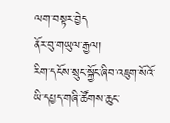ལག་བསྟར་བྱེད
ནོར་བུ་གཡུལ་རྒྱལ།
རིག་དངོས་སྲུང་སྐྱོང་ཞིབ་འཇུག་སོའོ་ཡི་དཔྱད་གཞི་ཚོགས་ཆུང་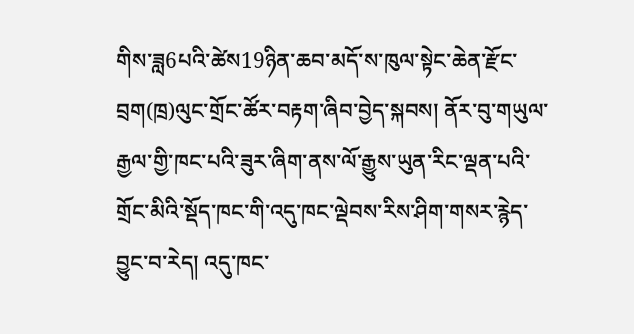གིས་ཟླ6པའི་ཚེས19ཉིན་ཆབ་མདོ་ས་ཁུལ་སྟེང་ཆེན་རྫོང་བྲག(ཁྲ)ལུང་གྲོང་ཚོར་བརྟག་ཞིབ་བྱེད་སྐབས། ནོར་བུ་གཡུལ་རྒྱལ་གྱི་ཁང་པའི་ཟུར་ཞིག་ནས་ལོ་རྒྱུས་ཡུན་རིང་ལྡན་པའི་གྲོང་མིའི་སྡོད་ཁང་གི་འདུ་ཁང་ལྡེབས་རིས་ཤིག་གསར་རྙེད་བྱུང་བ་རེད། འདུ་ཁང་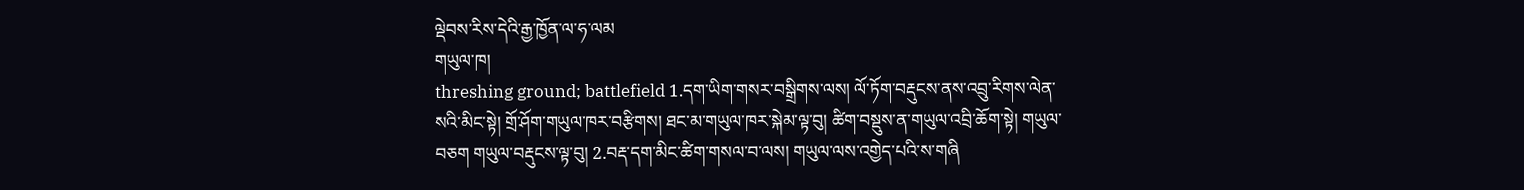ལྡེབས་རིས་དེའི་རྒྱ་ཁྱོན་ལ་ཧ་ལམ
གཡུལ་ཁ།
threshing ground; battlefield 1.དག་ཡིག་གསར་བསྒྲིགས་ལས། ལོ་ཏོག་བརྡུངས་ནས་འབྲུ་རིགས་ལེན་སའི་མིང་སྟེ། གྲོ་ཤོག་གཡུལ་ཁར་བརྩིགས། ཐང་མ་གཡུལ་ཁར་སྐེམ་ལྟ་བུ། ཚིག་བསྡུས་ན་གཡུལ་འབྲི་ཆོག་སྟེ། གཡུལ་བཅག གཡུལ་བརྡུངས་ལྟ་བུ། 2.བརྡ་དག་མིང་ཚིག་གསལ་བ་ལས། གཡུལ་ལས་འགྱེད་པའི་ས་གཞི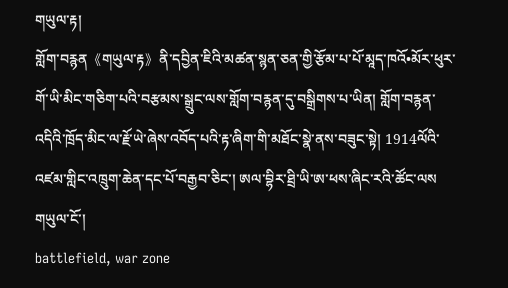གཡུལ་རྟ།
གློག་བརྙན《གཡུལ་རྟ》ནི་དབྱིན་ཇིའི་མཚན་སྙན་ཅན་གྱི་རྩོམ་པ་པོ་མཱད་ཁའོ•མོར་ཕུར་གོ་ཡི་མིང་གཅིག་པའི་བརྩམས་སྒྲུང་ལས་གློག་བརྙན་དུ་བསྒྲིགས་པ་ཡིན། གློག་བརྙན་འདིའི་ཁྲོད་མིང་ལ་རྗོ་ཡེ་ཞེས་འབོད་པའི་རྟ་ཞིག་གི་མཐོང་སྣེ་ནས་བཟུང་སྟེ། 1914ལོའི་འཛམ་གླིང་འཁྲུག་ཆེན་དང་པོ་བརྒྱབ་ཅིང་། ཨལ་བྷིར་ཐྲི་ཡི་ཨ་ཕས་ཞིང་རའི་ཚོང་ལས
གཡུལ་ངོ་།
battlefield, war zone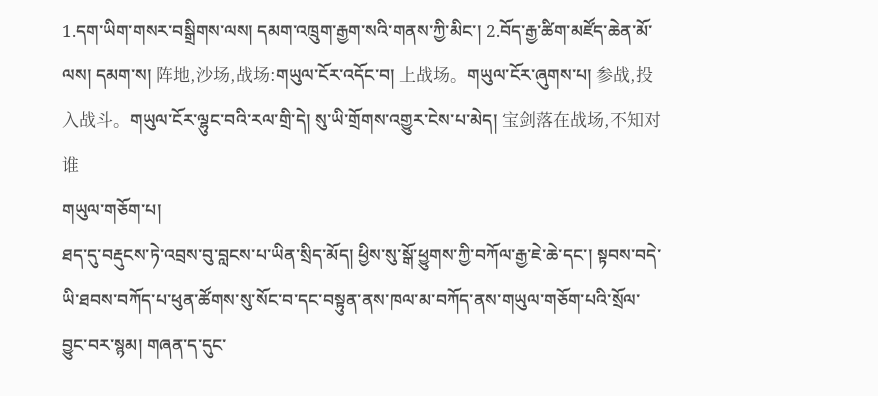1.དག་ཡིག་གསར་བསྒྲིགས་ལས། དམག་འཁྲུག་རྒྱག་སའི་གནས་ཀྱི་མིང་། 2.བོད་རྒྱ་ཚིག་མཛོད་ཆེན་མོ་ལས། དམག་ས། 阵地,沙场,战场:གཡུལ་ངོར་འདོང་བ། 上战场。གཡུལ་ངོར་ཞུགས་པ། 参战,投入战斗。གཡུལ་ངོར་ལྷུང་བའི་རལ་གྲི་དེ། སུ་ཡི་གྲོགས་འགྱུར་ངེས་པ་མེད། 宝剑落在战场,不知对谁
གཡུལ་གཅོག་པ།
ཐད་དུ་བརྡུངས་ཏེ་འབྲས་བུ་བླངས་པ་ཡིན་སྲིད་མོད། ཕྱིས་སུ་སྒོ་ཕྱུགས་ཀྱི་བཀོལ་རྒྱ་ཇེ་ཆེ་དང་། སྟབས་བདེ་ཡི་ཐབས་བཀོད་པ་ཕུན་ཚོགས་སུ་སོང་བ་དང་བསྟུན་ནས་ཁལ་མ་བཀོད་ནས་གཡུལ་གཅོག་པའི་སྲོལ་བྱུང་བར་སྙམ། གཞན་ད་དུང་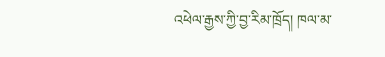འཕེལ་རྒྱས་ཀྱི་བྱ་རིམ་ཁྲོད། ཁལ་མ་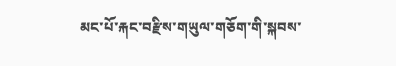མང་པོ་རྐང་བརྫིས་གཡུལ་གཅོག་གི་སྐབས་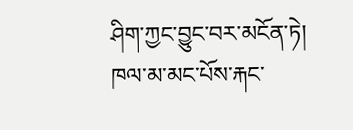ཤིག་ཀྱང་བྱུང་བར་མངོན་ཏེ། ཁལ་མ་མང་པོས་རྐང་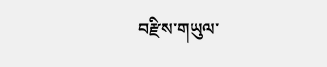བརྫིས་གཡུལ་